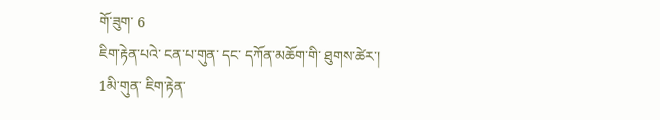གོ་ཟུག་ 6
ཇིག་རྟེན་པའེ་ ངན་པ་གུན་ དང་ དཀོན་མཆོག་གི་ ཐུགས་ཚེར་།
1མི་གུན་ ཇིག་རྟེན་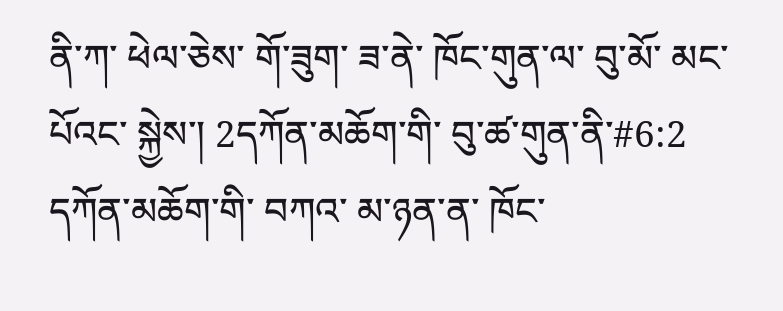ནི་ཀ་ ཕེལ་ཅེས་ གོ་ཟུག་ ཟ་ནེ་ ཁོང་གུན་ལ་ བུ་མོ་ མང་པོའང་ སྐྱེས་། 2དཀོན་མཆོག་གི་ བུ་ཚ་གུན་ནི་#6:2 དཀོན་མཆོག་གི་ བཀའ་ མ་ཉན་ན་ ཁོང་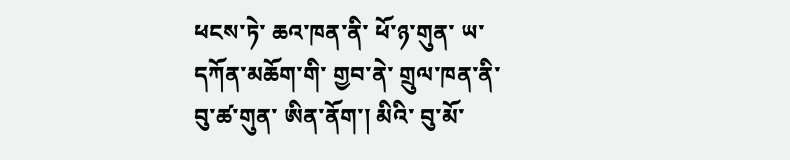ཕངས་ཏེ་ ཆའ་ཁན་ནི་ ཕོ་ཉ་གུན་ ཡ་ དཀོན་མཆོག་གི་ གྱབ་ནེ་ གྲུལ་ཁན་ནི་ བུ་ཚ་གུན་ ཨིན་ནོག་། མིའི་ བུ་མོ་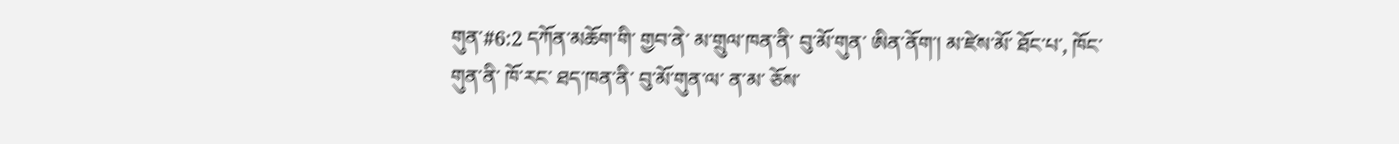གུན་#6:2 དཀོན་མཆོག་གི་ གྱབ་ནེ་ མ་གྲུལ་ཁན་ནི་ བུ་མོ་གུན་ ཨིན་ནོག་། མ་ཛེས་མོ་ ཐོང་པ་, ཁོང་གུན་ནི་ ཁོ་རང་ ཐད་ཁན་ནི་ བུ་མོ་གུན་ལ་ ན་མ་ ཅོས་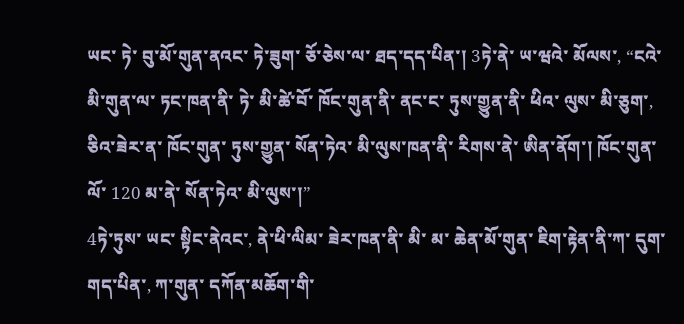ཡང་ ཏེ་ བུ་མོ་གུན་ནའང་ ཏེ་ཟུག་ ཅོ་ཅེས་ལ་ ཐད་དད་པིན་། 3ཏེ་ནེ་ ཡ་ཝའེ་ མོལས་, “ངའེ་ མི་གུན་ལ་ ཏང་ཁན་ནི་ ཏེ་ མི་ཚེ་བོ་ ཁོང་གུན་ནི་ ནང་ང་ ཏུས་གྱུན་ནི་ ཕིའ་ ལུས་ མི་ཅུག་, ཅིའ་ཟེར་ན་ ཁོང་གུན་ ཏུས་གྱུན་ སོན་ཏེའ་ མི་ལུས་ཁན་ནི་ རིགས་ནེ་ ཨིན་ནོག་། ཁོང་གུན་ ལོ་ 120 མ་ནེ་ སོན་ཏེའ་ མི་ལུས་།”
4ཏེ་ཏུས་ ཡང་ སྟིང་ནེའང་, ནེ་ཕི་ལིམ་ ཟེར་ཁན་ནི་ མི་ མ་ ཆེན་མོ་གུན་ ཇིག་རྟེན་ནི་ཀ་ དུག་གད་པིན་, ཀ་གུན་ དཀོན་མཆོག་གི་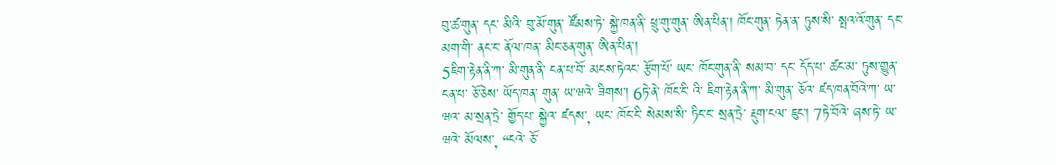བུ་ཚ་གུན་ དང་ མིའི་ བུ་མོ་གུན་ ཛོམས་ཏེ་ སྐྱེ་ཁན་ནི་ ཕྲུ་གུ་གུན་ ཨིན་པིན་། ཁོང་གུན་ ཏེན་ན་ ཏུས་སི་ སྤའ་འོ་གུན་ དང་ མག་གི་ ནང་ང་ ནོལ་ཁན་ མིང་ཅན་གུན་ ཨིན་པིན་།
5ཇིག་རྟེན་ནི་ཀ་ མི་གུན་ནི་ ངན་པ་བོ་ མངས་ཏེའང་ རྩོག་པོ་ ཡང་ ཁོང་གུན་ནི་ སམ་བ་ དང་ དོད་པ་ ཚང་མ་ ཏུས་གྱུན་ ངན་པ་ ཅོ་ཅེས་ ཡོད་ཁན་ གུན་ ཡ་ཝའེ་ ཟིགས་། 6ཏེ་ནེ་ ཁོང་ངི་ འི་ ཇིག་རྟེན་ནི་ཀ་ མི་གུན་ ཅོའ་ ཛད་ཁན་བོའེ་ཀ་ ཡ་ཝའ་ མ་སྲན་ཏྲེ་ གྱོད་པ་ སྐྱེའ་ ཛདས་, ཡང་ ཁོང་ངི་ སེམས་སི་ ཏིང་ང་ སྲན་ཏྲེ་ རྡུག་ངལ་ ཇུང་། 7ཏེ་བོའེ་ ཞས་ཏེ་ ཡ་ཝའེ་ མོལས་, “ངའེ་ ཅོ་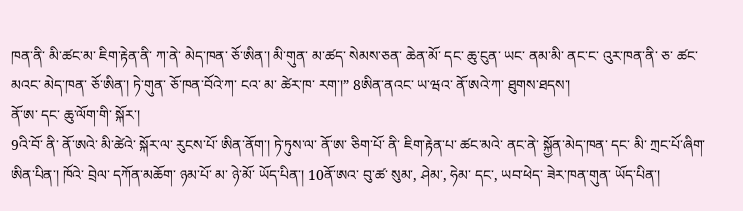ཁན་ནི་ མི་ཚང་མ་ ཇིག་རྟེན་ནི་ ཀ་ནེ་ མེད་ཁན་ ཅོ་ཨིན་། མི་གུན་ མ་ཚད་ སེམས་ཅན་ ཆེན་མོ་ དང་ ཆུ་ངུན་ ཡང་ ནམ་མི་ ནང་ང་ འུར་ཁན་ནི་ ཅ་ ཚང་མའང་ མེད་ཁན་ ཅོ་ཨིན་། ཏེ་གུན་ ཅོ་ཁན་བོའེ་ཀ་ ངའ་ མ་ ཚེར་ཁ་ རག་།” 8ཨིན་ནའང་ ཡ་ཝའ་ ནོ་ཨའེ་ཀ་ ཐུགས་ཐདས་།
ནོ་ཨ་ དང་ ཆུ་ལོག་གི་ སྐོར་།
9འི་བོ་ ནི་ ནོ་ཨའེ་ མི་ཚེའེ་ སྐོར་ལ་ རུངས་པོ་ ཨིན་ནོག་། ཏེ་ཏུས་ལ་ ནོ་ཨ་ ཅིག་པོ་ ནི་ ཇིག་རྟེན་པ་ ཚང་མའེ་ ནང་ནེ་ སྐྱོན་མེད་ཁན་ དང་ མི་ ཀྲང་པོ་ཞིག་ ཨིན་པིན་། ཁོའེ་ བྲེལ་ དཀོན་མཆོག་ ཉམ་པོ་ མ་ ཉེ་མོ་ ཡོད་པིན་། 10ནོ་ཨའ་ བུ་ཚ་ སུམ་, ཤེམ་, ཧེམ་ དང་, ཡབ་ཕེད་ ཟེར་ཁན་གུན་ ཡོད་པིན་།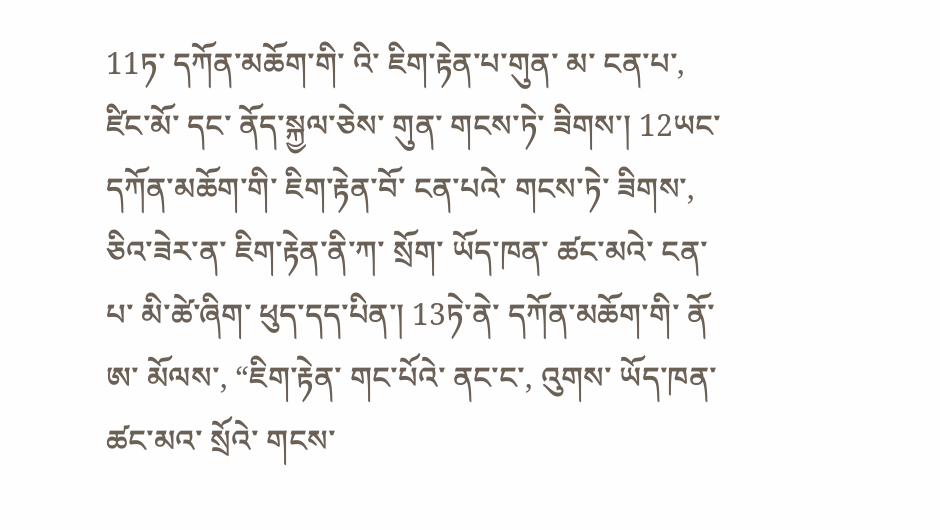11ཏ་ དཀོན་མཆོག་གི་ འི་ ཇིག་རྟེན་པ་གུན་ མ་ ངན་པ་, ཛིང་མོ་ དང་ ནོད་སྐྱལ་ཅེས་ གུན་ གངས་ཏེ་ ཟིགས་། 12ཡང་ དཀོན་མཆོག་གི་ ཇིག་རྟེན་བོ་ ངན་པའེ་ གངས་ཏེ་ ཟིགས་, ཅིའ་ཟེར་ན་ ཇིག་རྟེན་ནི་ཀ་ སྲོག་ ཡོད་ཁན་ ཚང་མའེ་ ངན་པ་ མི་ཚེ་ཞིག་ ཕུད་དད་པིན་། 13ཏེ་ནེ་ དཀོན་མཆོག་གི་ ནོ་ཨ་ མོལས་, “ཇིག་རྟེན་ གང་པོའེ་ ནང་ང་, འུགས་ ཡོད་ཁན་ ཚང་མའ་ སྲོའེ་ གངས་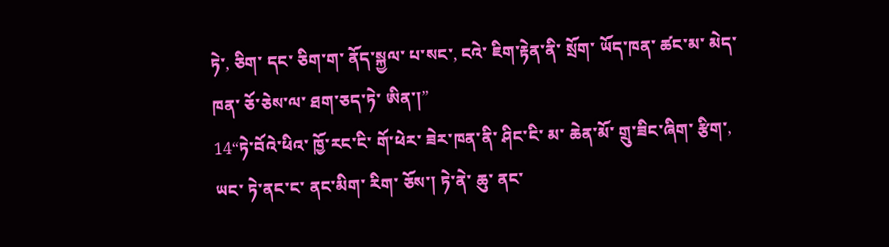ཏེ་, ཅིག་ དང་ ཅིག་ག་ ནོད་སྐྱལ་ པ་སང་, ངའེ་ ཇིག་རྟེན་ནི་ སྲོག་ ཡོད་ཁན་ ཚང་མ་ མེད་ཁན་ ཅོ་ཅེས་ལ་ ཐག་ཅད་ཏེ་ ཨིན་།”
14“ཏེ་བོའེ་ཕིའ་ ཁྱོ་རང་ངི་ གོ་ཕེར་ ཟེར་ཁན་ནི་ ཤིང་ངི་ མ་ ཆེན་མོ་ གྲུ་ཟིང་ཞིག་ རྩིག་, ཡང་ ཏེ་ནང་ང་ ནང་མིག་ རིག་ ཅོས་། ཏེ་ནེ་ ཆུ་ ནང་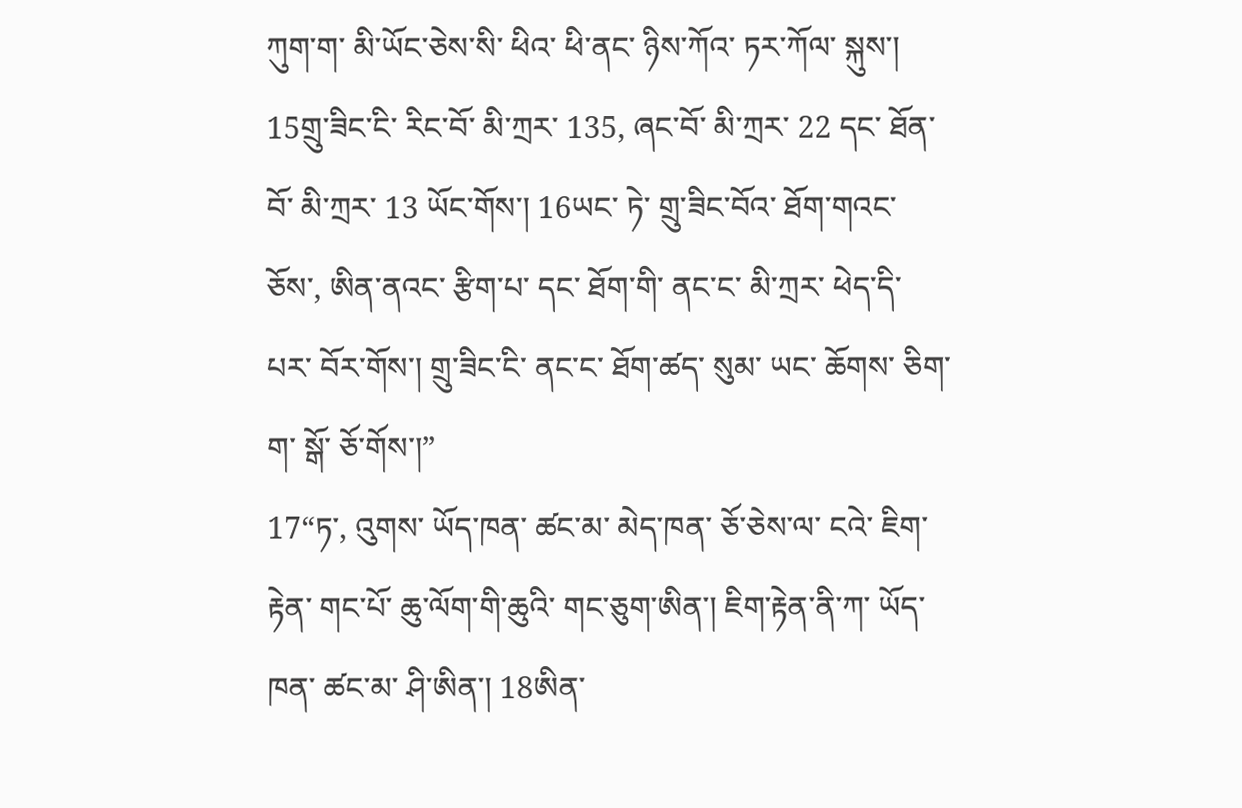ཀུག་ག་ མི་ཡོང་ཅེས་སི་ ཕིའ་ ཕི་ནང་ ཉིས་ཀོའ་ ཏར་ཀོལ་ སྐུས་། 15གྲུ་ཟིང་ངི་ རིང་བོ་ མི་ཀྲར་ 135, ཞང་བོ་ མི་ཀྲར་ 22 དང་ ཐོན་བོ་ མི་ཀྲར་ 13 ཡོང་གོས་། 16ཡང་ ཏེ་ གྲུ་ཟིང་བོའ་ ཐོག་གའང་ ཅོས་, ཨིན་ནའང་ རྩིག་པ་ དང་ ཐོག་གི་ ནང་ང་ མི་ཀྲར་ ཕེད་དི་ པར་ བོར་གོས་། གྲུ་ཟིང་ངི་ ནང་ང་ ཐོག་ཚད་ སུམ་ ཡང་ ཆོགས་ ཅིག་ག་ སྒོ་ ཅོ་གོས་།”
17“ཏ་, འུགས་ ཡོད་ཁན་ ཚང་མ་ མེད་ཁན་ ཅོ་ཅེས་ལ་ ངའེ་ ཇིག་རྟེན་ གང་པོ་ ཆུ་ལོག་གི་ཆུའི་ གང་ཅུག་ཨིན་། ཇིག་རྟེན་ནི་ཀ་ ཡོད་ཁན་ ཚང་མ་ ཤི་ཨིན་། 18ཨིན་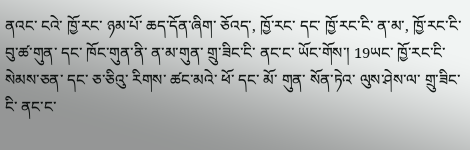ནའང་ ངའེ་ ཁྱོ་རང་ ཉམ་པོ་ ཆད་དོན་ཞིག་ ཅོའད་, ཁྱོ་རང་ དང་ ཁྱོ་རང་ངི་ ན་མ་, ཁྱོ་རང་ངི་ བུ་ཚ་གུན་ དང་ ཁོང་གུན་ནི་ ན་མ་གུན་ གྲུ་ཟིང་ངི་ ནང་ང་ ཡོང་གོས་། 19ཡང་ ཁྱོ་རང་ངི་ སེམས་ཅན་ དང་ ཅ་ཅིའུ་ རིགས་ ཚང་མའེ་ ཕོ་ དང་ མོ་ གུན་ སོན་ཏེའ་ ལུས་ཤེས་ལ་ གྲུ་ཟིང་ངི་ ནང་ང་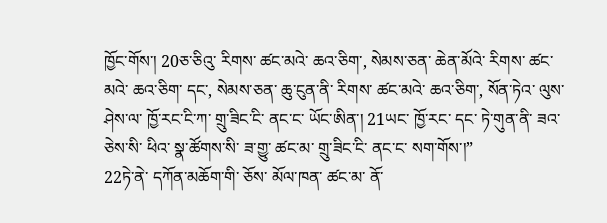ཁྱོང་གོས་། 20ཅ་ཅིའུ་ རིགས་ ཚང་མའེ་ ཆའ་ཅིག་, སེམས་ཅན་ ཆེན་མོའེ་ རིགས་ ཚང་མའེ་ ཆའ་ཅིག་ དང་, སེམས་ཅན་ ཆུ་ངུན་ནི་ རིགས་ ཚང་མའེ་ ཆའ་ཅིག་, སོན་ཏེའ་ ལུས་ཤེས་ལ་ ཁྱོ་རང་ངི་ཀ་ གྲུ་ཟིང་ངི་ ནང་ང་ ཡོང་ཨིན་། 21ཡང་ ཁྱོ་རང་ དང་ ཏེ་གུན་ནི་ ཟའ་ཅེས་སི་ ཕིའ་ སྣ་ཚོགས་སི་ ཟ་གྱུ་ ཚང་མ་ གྲུ་ཟིང་ངི་ ནང་ང་ སག་གོས་།”
22ཏེ་ནེ་ དཀོན་མཆོག་གི་ ཅོས་ མོལ་ཁན་ ཚང་མ་ ནོ་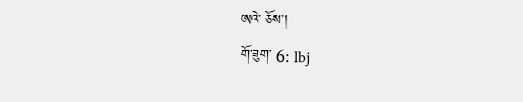ཨའེ་ ཅོས་།
གོ་ཟུག་ 6: lbj